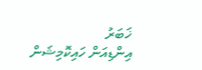ޚަބަރު
އިންޑިއަން ހައިކޮމިޝަން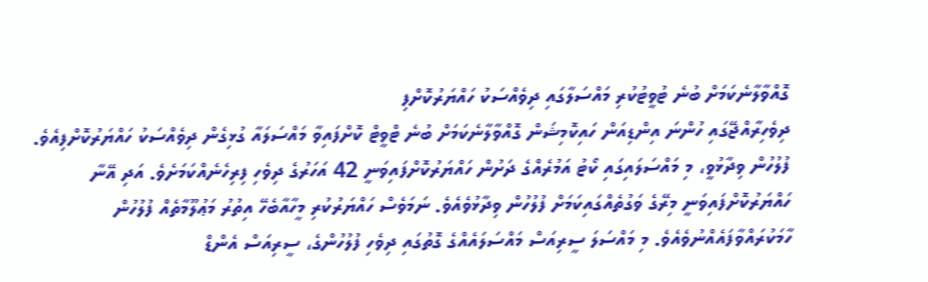ގޮއްވާލާނެކަމަށް ބުނެ ޓުވީޓުކުރި މައްސަލާގައި ދިވެއްސަކު ހައްޔަރުކޮށްފި
ދިވެހިރާއްޖޭގައި ހުންނަ އިންޑިއަން ހައިކޮމިޝަން ގޮއްވާލާނެކަމަށް ބުނެ ޓްވީޓް ކޮށްފައިވާ މައްސަލައާ ގުޅިގެން ދިވެއްސަކު ހައްޔަރުކޮށްފިއެވެ.
ފުލުހުން ވިދާޅުވީ، މި މައްސަލައިގައި ކޯޓު އަމުރެއްގެ ދަށުން ހައްޔަރުކޮށްފައިވަނީ 42 އަހަރުގެ ދިވެހި ފިރިހެނެއްކަމަށެވެ. އަދި އޭނާ ހައްޔަރުކޮށްފައިވަނީ މިރޭގެ ވަގުތެއްގައިކަމަށް ފުލުހުން ވިދާޅުވެއެވެ. ނަމަވެސް ހައްޔަރުކުރި މީހާއާބެހޭ އިތުރު މަޢުލޫމާތެއް ފުލުހުން ހާމަކުރައްވާފައެއްނުވެއެވެ. މި މައްސަލަ ސީރިއަސް މައްސަލައެއްގެ ގޮތުގައި ދިވެހި ފުލުހުންގެ، ސީރިއަސް އެންޑް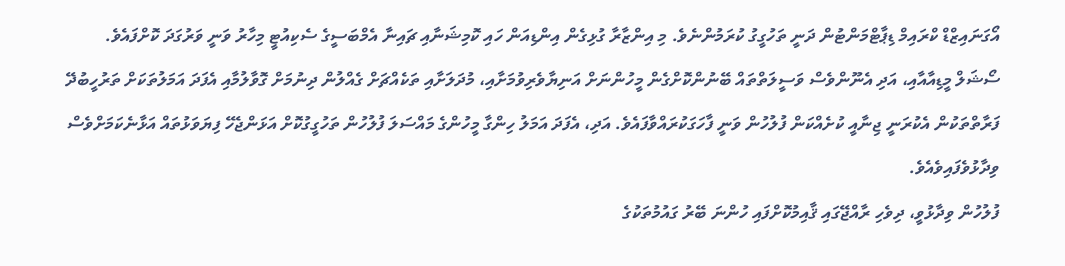އޯގަނައިޒްޑް ކްރައިމް ޑިޕާޓްމަންޓުން ދަނީ ތަހުގީގު ކުރަމުންނެވެ. މި އިންޒާރާ ގުޅިގެން އިންޑިއަން ހައި ކޮމިޝަނާއި ޗައިނާ އެމްބަސީގެ ސެކިއުޓީ މިހާރު ވަނީ ވަރުގަދަ ކޮށްފައެވެ.
ސޯޝަލް މީޑިއާއާއި، އަދި އެނޫންވެސް ވަސީލަތްތައް ބޭނުންކޮށްގެން މީހުންނަށް އަނިޔާވެރިވުމަށާއި، މުދަލަށާއި ތަކެއްޗަށް ގެއްލުން ދިނުމަށް ގޮވާލުމާއި އެފަދަ އަމަލުތަކަށް ތަރުހީބުދޭ ފަރާތްތަކުން އެކުރަނީ ޖިނާއީ ކުށެއްކަން ފުލުހުން ވަނީ ފާހަގަކުރައްވާފައެވެ. އަދި، އެފަދަ އަމަލު ހިންގާ މީހުންގެ މައްސަލަ ފުލުހުން ތަހުގީގުކޮށް އަޅަންޖެހޭ ފިޔަވަޅުތައް އަޅާނެކަމަށްވެސް ވިދާޅުވެފައިވެއެވެ.
ފުލުހުން ވިދާޅުވީ، ދިވެހި ރާއްޖޭގައި ޤާއިމުކޮށްފައި ހުންނަ ބޭރު ގައުމުތަކުގެ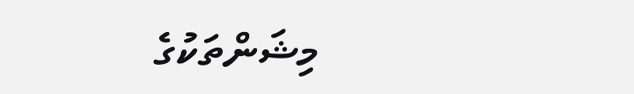މިޝަންތަކުގެ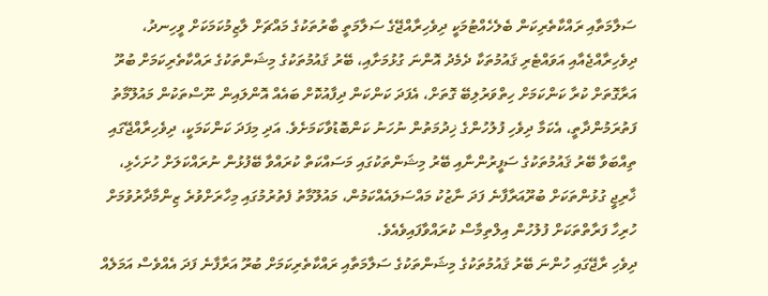ސަލާމަތާއި ރައްކާތެރިކަން ބެލެހެއްޓުމަކީ ދިވެހިރާއްޖޭގެ ސަލާމަތީ ބާރުތަކުގެ މައްޗަށް ލާޒިމުކަމަކަށް ވީހިނދު، ދިވެހިރާއްޖެއާއި އަވައްޓެރި ޤައުމުތަކާ ދެމެދު އޮންނަ ގުޅުމަށާއި، ބޭރު ޤައުމުތަކުގެ މިޝަންތަކުގެ ރައްކާތެރިކަމަށް ބުރޫ އަރާގޮތަށް ކުރާ ކަންކަމަށް ހިތްވަރުލިބޭ ގޮތަށް، އެފަދަ ކަންކަން ދިފާއުކޮށް ބައެއް އޮންލައިން ނޫސްތަކުން މައުލޫމާތު ފަތުރަމުންދާތީ، އެކަމާ ދިވެހި ފުލުހުންގެ ޚިދުމަތުން ނުހަނު ކަންބޮޑުވާކަމަށެވެ. އަދި މިފަދަ ކަންކަމަކީ، ދިވެހިރާއްޖޭގައި ތިއްބަވާ ބޭރު ޤައުމުތަކުގެ ސަފީރުންނާއި ބޭރު މިޝަންތަކުގައި މަސައްކަތް ކުރައްވާ ބޭފުޅުން ނުރައްކަލަށް ހުށަހެޅި، ޚާރިޖީ ގުޅުންތަކަށް ބުރޫއަރާފާނެ ފަދަ ނާޒުކު މައްސަލައެއްކަމުން، މައުލޫމާތު ފެތުރުމުގައި މިހާރަށްވުރެ ޒިންމާދާރުވުމަށް ހުރިހާ ފަރާތްތަކަށް ފުލުހުން އިލްތިމާސް ކުރައްވާފައިވެއެވެ.
ދިވެހި ރާޖޭގައި ހުންނަ ބޭރު ޤައުމުތަކުގެ މިޝަންތަކުގެ ސަލާމަތާއި ރައްކާތެރިކަމަށް ބުރޫ އަރާފާނެ ފަދަ އެއްވެސް އަމަލެއް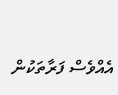އެއްވެސް ފަރާތަކުން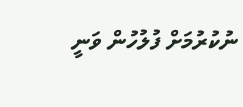ނުކުރުމަށް ފުލުހުން ވަނީ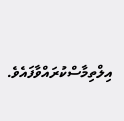އިލްތިމާސްކުރައްވާފައެވެ.